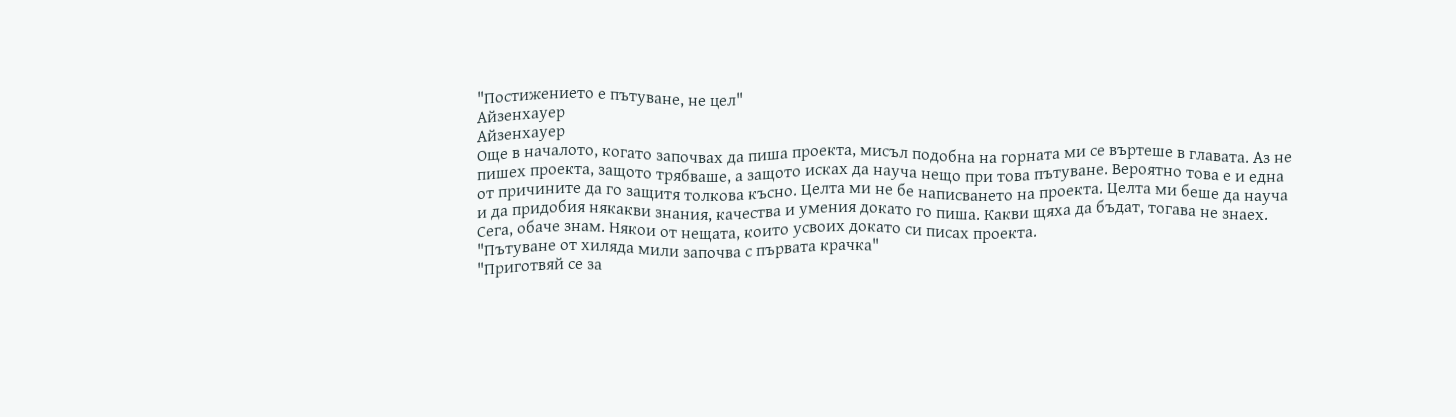"Постижението е пътуване, не цел"
Айзенхауер
Айзенхауер
Още в началото, когато започвах да пиша проекта, мисъл подобна на горната ми се въртеше в главата. Аз не пишех проекта, защото трябваше, а защото исках да науча нещо при това пътуване. Вероятно това е и една от причините да го защитя толкова късно. Целта ми не бе написването на проекта. Целта ми беше да науча и да придобия някакви знания, качества и умения докато го пиша. Какви щяха да бъдат, тогава не знаех. Сега, обаче знам. Някои от нещата, които усвоих докато си писах проекта.
"Пътуване от хиляда мили започва с първата крачка"
"Приготвяй се за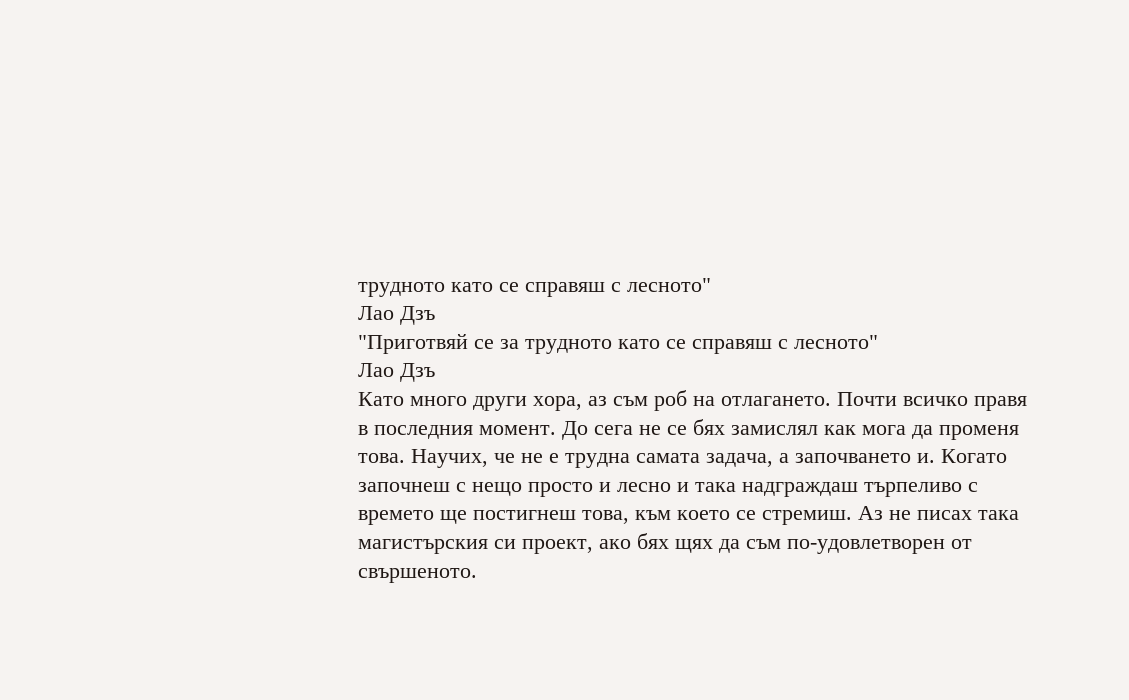трудното като се справяш с лесното"
Лао Дзъ
"Приготвяй се за трудното като се справяш с лесното"
Лао Дзъ
Като много други хора, аз съм роб на отлагането. Почти всичко правя в последния момент. До сега не се бях замислял как мога да променя това. Научих, че не е трудна самата задача, а започването и. Когато започнеш с нещо просто и лесно и така надграждаш търпеливо с времето ще постигнеш това, към което се стремиш. Аз не писах така магистърския си проект, ако бях щях да съм по-удовлетворен от свършеното.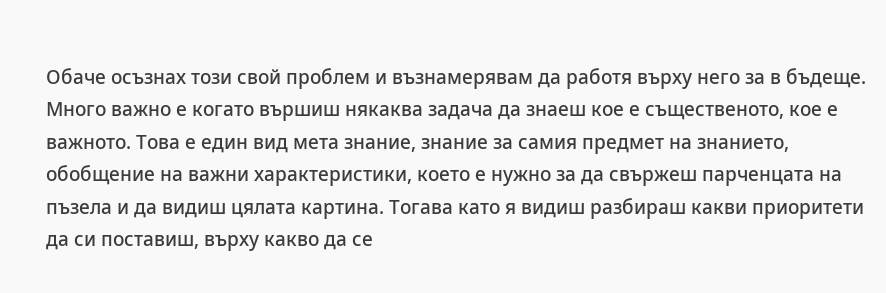Обаче осъзнах този свой проблем и възнамерявам да работя върху него за в бъдеще.
Много важно е когато вършиш някаква задача да знаеш кое е същественото, кое е важното. Това е един вид мета знание, знание за самия предмет на знанието, обобщение на важни характеристики, което е нужно за да свържеш парченцата на пъзела и да видиш цялата картина. Тогава като я видиш разбираш какви приоритети да си поставиш, върху какво да се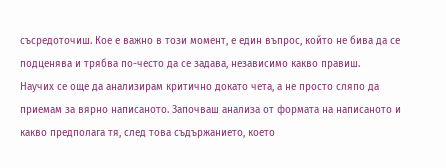съсредоточиш. Кое е важно в този момент, е един въпрос, който не бива да се подценява и трябва по-често да се задава, независимо какво правиш.
Научих се още да анализирам критично докато чета, а не просто сляпо да приемам за вярно написаното. Започваш анализа от формата на написаното и какво предполага тя, след това съдържанието, което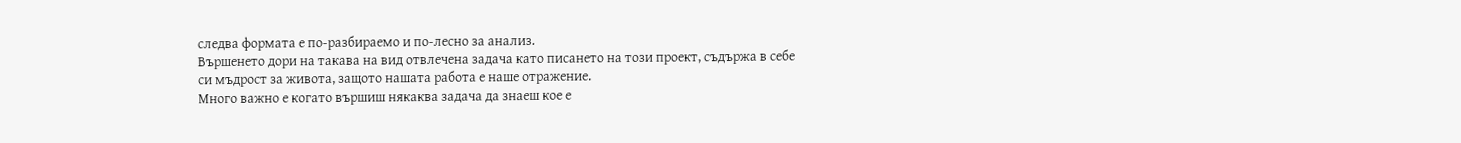следва формата е по-разбираемо и по-лесно за анализ.
Вършенето дори на такава на вид отвлечена задача като писането на този проект, съдържа в себе си мъдрост за живота, защото нашата работа е наше отражение.
Много важно е когато вършиш някаква задача да знаеш кое е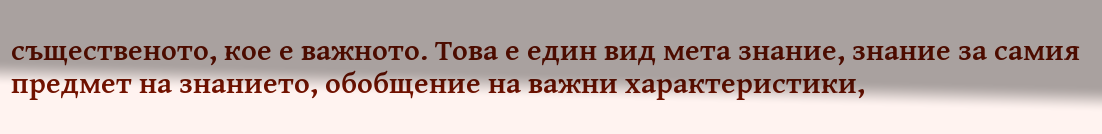същественото, кое е важното. Това е един вид мета знание, знание за самия предмет на знанието, обобщение на важни характеристики,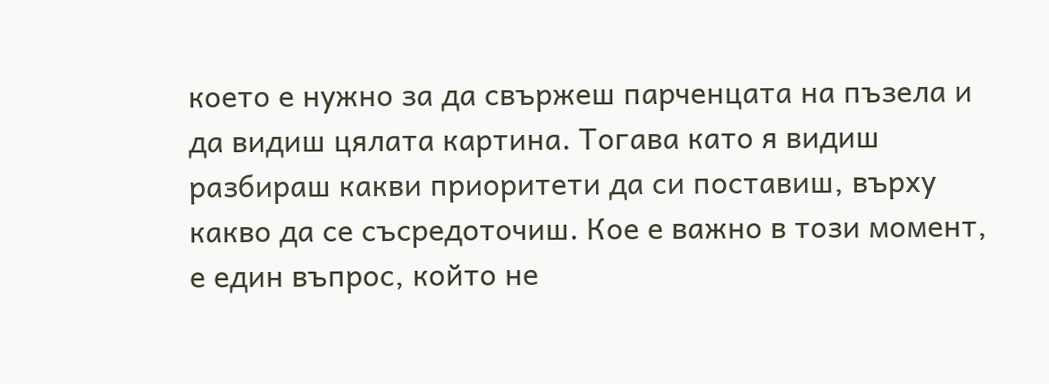което е нужно за да свържеш парченцата на пъзела и да видиш цялата картина. Тогава като я видиш разбираш какви приоритети да си поставиш, върху какво да се съсредоточиш. Кое е важно в този момент, е един въпрос, който не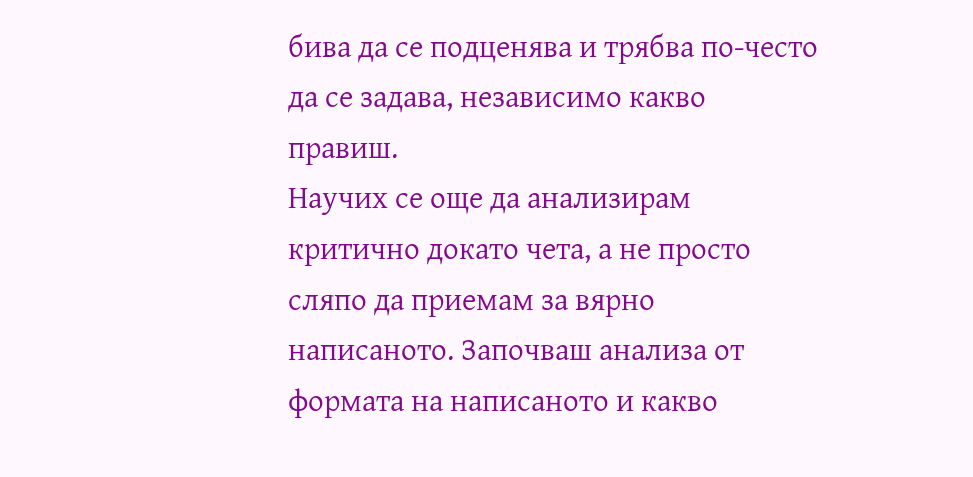бива да се подценява и трябва по-често да се задава, независимо какво правиш.
Научих се още да анализирам критично докато чета, а не просто сляпо да приемам за вярно написаното. Започваш анализа от формата на написаното и какво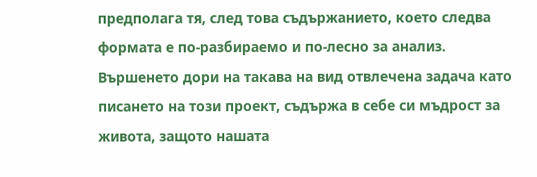предполага тя, след това съдържанието, което следва формата е по-разбираемо и по-лесно за анализ.
Вършенето дори на такава на вид отвлечена задача като писането на този проект, съдържа в себе си мъдрост за живота, защото нашата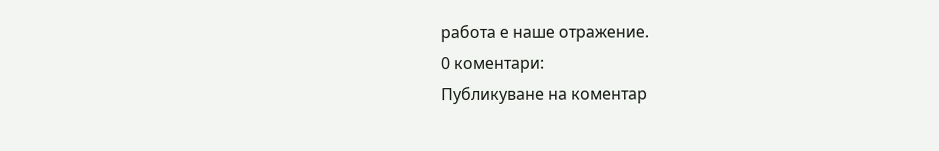работа е наше отражение.
0 коментари:
Публикуване на коментар